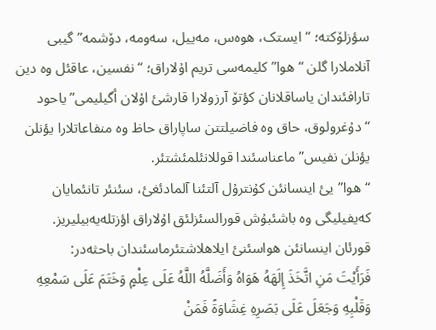سؤزلۆکتە؛ “ایستک، هوەس، مەییل، سەومە، دۆشمە” گیبی آنلاملارا گلن “هوا” کلیمەسی تریم اۇلاراق؛ “نفسین، عاقئل وە دین تارافئندان یاساقلانان کؤتۆ آرزولارا قارشئ اۇلان أگیلیمی” یاحود “دۇغرولوق، حاق وە فاضیلتتن ساپاراق حاظ وە منفاعاتلارا یؤنلن یؤنلن نفیس” ماعناسئندا قوللانئلمئشتئر.
“هوا”یئ اینسانئن کۇنترۇل آلتئنا آلمادئغئ، سئنئر تانئمایان کەیفیلیگی وە باشئبۇش قورالسئزلئق اۇلاراق اؤزتلەیەبیلیریز. قورئان اینسانئن هواسئنئ ایلاهلاشتئرماسئندان باحثەدر:
فَرَأَيْتَ مَنِ اتَّخَذَ إِلَهَهُ هَوَاهُ وَأَضَلَّهُ اللَّهُ عَلَى عِلْمٍ وَخَتَمَ عَلَى سَمْعِهِ وَقَلْبِهِ وَجَعَلَ عَلَى بَصَرِهِ غِشَاوَةً فَمَنْ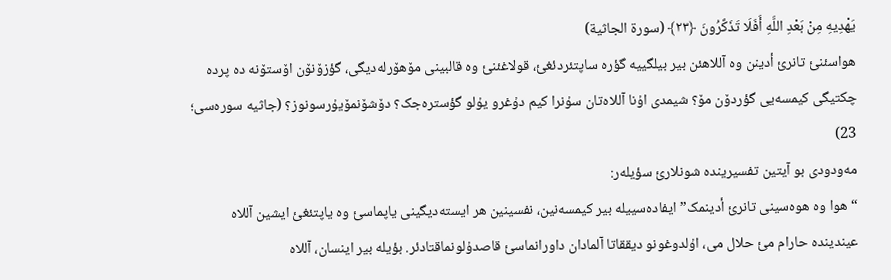يَهْدِيهِ مِنْ بَعْدِ اللَّهِ أَفَلَا تَذَكَّرُونَ ﴿۲۳﴾ (سورة الجاثیة)
هواسئنئ تانرئ أدینن وە آللاهئن بیر بیلگییە گؤرە ساپتئردئغئ، قولاغئنئ وە قالبینی مۆهۆرلەدیگی، گؤزۆنۆن اۆستۆنە دە پردە چکتیگی کیمسەیی گؤردۆن مۆ؟ شیمدی اۇنا آللاەتان سۇنرا کیم دۇغرو یۇلو گؤسترەجک؟ دۆشۆنمۆیۇرسونوز؟ (جاثیە سورەسی؛ 23)
مەودودی بو آیتین تفسیریندە شونلارئ سؤیلەر:
“هوا وە هوەسینی تانرئ أدینمک” ایفادەسییلە بیر کیمسەنین، نفسینین هر ایستەدیگینی یاپماسئ وە یاپتئغئ ایشین آللاە عیندیندە حارام مئ حلال می، اۇلدوغونو دیققاتا آلمادان داورانماسئ قاصدۇلونماقتادئر. بؤیلە بیر اینسان، آللاە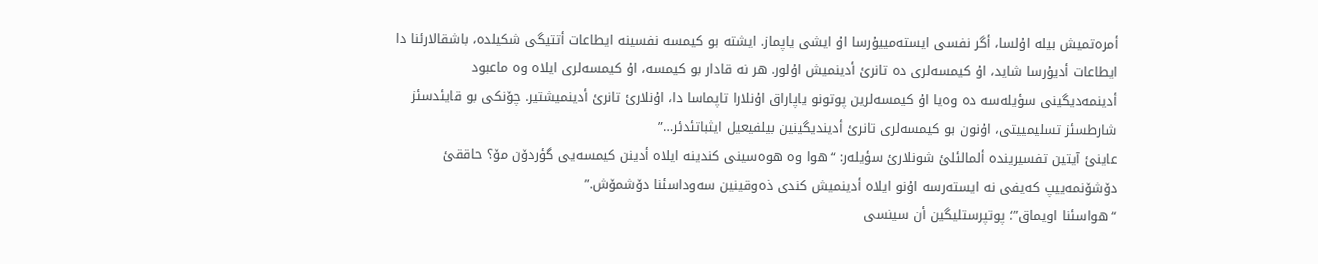أمرەتمیش بیلە اۇلسا، أگر نفسی ایستەمییۇرسا اۇ ایشی یاپماز. ایشتە بو کیمسە نفسینە ایطاعات أتتیگی شکیلدە، باشقالارئنا دا ایطاعات أدیۇرسا شاید، اۇ کیمسەلری دە تانرئ أدینمیش اۇلور. هر نە قادار بو کیمسە، اۇ کیمسەلری ایلاە وە ماعبود أدینمەدیگینی سؤیلەسە دە وەیا اۇ کیمسەلرین پوتونو یاپاراق اۇنلارا تاپماسا دا، اۇنلارئ تانرئ أدینمیشتیر. چۆنکی بو قایئدسئز شارطسئز تسلیمییتی، اۇنون بو کیمسەلری تانرئ أدیندیگینین بیلفیعیل ایثباتئدئر…”
عاینئ آیتین تفسیریندە ألمالئلئ شونلارئ سؤیلەر: “هوا وە هوەسینی کندینە ایلاە أدینن کیمسەیی گؤردۆن مۆ؟ حاققئ دۆشۆنمەییپ کەیفی نە ایستەرسە اۇنو ایلاە أدینمیش کندی ذەوقینین سەوداسئنا دۆشمۆش.”
“هواسئنا اویماق”؛ پوتپرستلیگین أن سینسی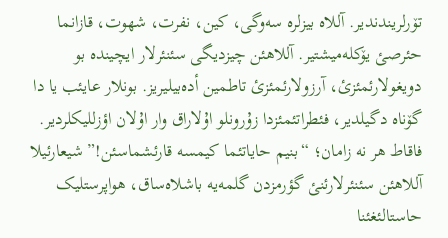تۆرلریندندیر. آللاە بیزلرە سەوگی، کین، نفرت، شهوت، قازانما حئرصئ یۆکلەمیشتیر. آللاهئن چیزدیگی سئنئرلار ایچیندە بو دویغولارئمئزئ، آرزولارئمئزئ تاطمین أدەبیلیریز. بونلار عایئب یا دا گۆناە دگیلدیر، فئطراتئمئزدا زۇرونلو اۇلاراق وار اۇلان اؤزللیکلردیر. فاقاط هر نە زامان؛ “بنیم حایاتئما کیمسە قارئشماسئن!” شیعارئیلا آللاهئن سئنئرلارئنئ گؤرمزدن گلمەیە باشلاەساق، هواپرستلیک حاستالئغئنا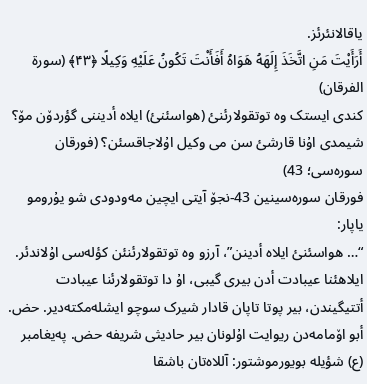یاقالانئرئز.
أَرَأَيْتَ مَنِ اتَّخَذَ إِلَهَهُ هَوَاهُ أَفَأَنْتَ تَكُونُ عَلَيْهِ وَكِيلًا ﴿۴۳﴾ (سورة الفرقان)
کندی ایستک وە توتقولارئنئ (هواسئنئ) ایلاە أدیننی گؤردۆن مۆ؟ شیمدی اۇنا قارشئ سن می وکیل اۇلاجاقسئن؟ (فورقان سورەسی؛ 43)
فورقان سورەسینین 43-نجۆ آیتی ایچین مەودودی شو یۇرومو یاپار:
“… هواسئنئ ایلاە أدینن”، آرزو وە توتقولارئنئن کؤلەسی اۇلاندئر. ایلاهئنا عیبادت أدن بیری گیبی، اۇ دا توتقولارئنا عیبادت أتتیگیندن، بیر پوتا تاپان قادار شیرک سوچو ایشلەمکتەدیر. حض. أبو اۆمامەدن ریوایت اۇلونان بیر حادیثی شریفە حض. پەیغامبر (ع) شؤیلە بویورموشتور: آللاەتان باشقا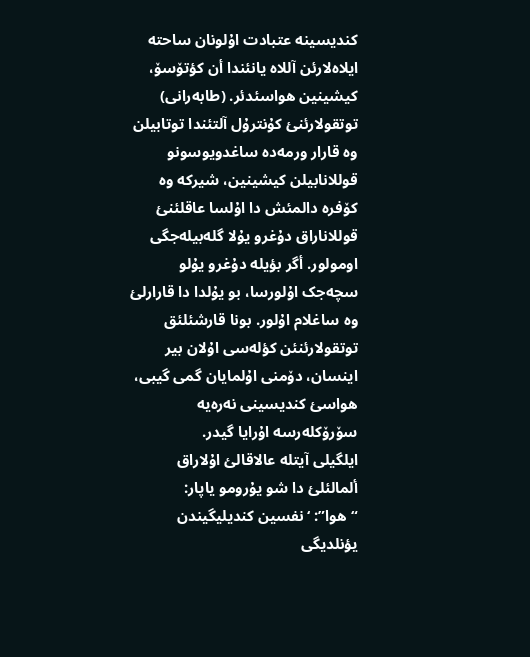کندیسینە عتبادت اۇلونان ساحتە ایلاەلارئن آللاە یانئندا أن کؤتۆسۆ، کیشینین هواسئدئر. (طابەرانی) توتقولارئنئ کۇنترۇل آلتئندا توتابیلن وە قارار ورمەدە ساغدویوسونو قوللانابیلن کیشینین، شیرکە وە کۆفرە دالمئش دا اۇلسا عاقلئنئ قوللاناراق دۇغرو یۇلا گلەبیلەجگی اومولور. أگر بؤیلە دۇغرو یۇلو سچەجک اۇلورسا، بو یۇلدا دا قارارلئ وە ساغلام اۇلور. بونا قارشئلئق توتقولارئنئن کؤلەسی اۇلان بیر اینسان، دۆمنی اۇلمایان گمی گیبی، هواسئ کندیسینی نەرەیە سۆرۆکلەرسە اۇرایا گیدر.
ایلگیلی آیتلە عالاقالئ اۇلاراق ألمالئلئ دا شو یۇرومو یاپار:
“هوا”: ‘نفسین کندیلیگیندن یؤنلدیگی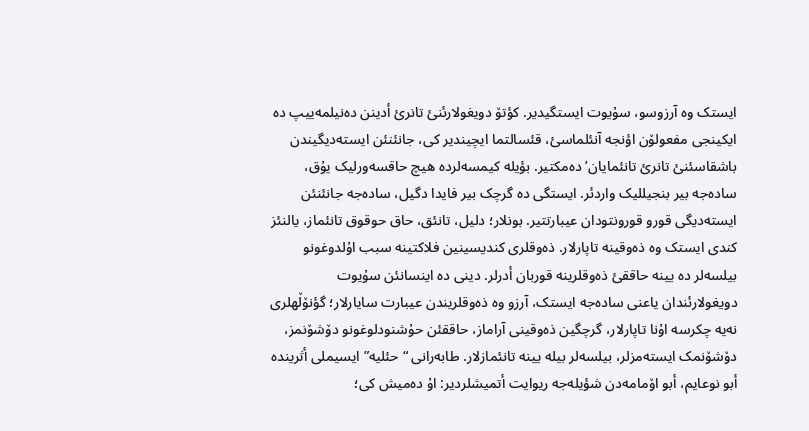ایستک وە آرزوسو، سۇیوت ایستگیدیر. کؤتۆ دویغولارئنئ تانرئ أدینن دەنیلمەییپ دە ایکینجی مفعولۆن اؤنجە آنئلماسئ، قئسالتما ایچیندیر کی، جانئنئن ایستەدیگیندن باشقاسئنئ تانرئ تانئمایان’ دەمکتیر. بؤیلە کیمسەلردە هیچ حاقسەورلیک یۇق، سادەجە بیر بنجیللیک واردئر. ایستگی دە گرچک بیر فایدا دگیل، سادەجە جانئنئن ایستەدیگی قورو قورونتودان عیبارتتیر. بونلار؛ دلیل، تانئق، حاق حوقوق تانئماز، یالنئز کندی ایستک وە ذەوقینە تاپارلار. ذەوقلری کندیسینین فلاکتینە سبب اۇلدوغونو بیلسەلر دە یینە حاققئ ذەوقلرینە قوربان أدرلر. دینی دە اینسانئن سۇیوت دویغولارئندان یاعنی سادەجە ایستک، آرزو وە ذەوقلریندن عیبارت سایارلار؛ گؤنۆڵهلری نەیە چکرسە اۇنا تاپارلار، گرچگین ذەوقینی آراماز، حاققئن حۇشنودلوغونو دۆشۆنمز، دۆشۆنمک ایستەمزلر، بیلسەلر بیلە یینە تانئمازلار. طابەرانی “حئلیە” ایسیملی أثریندە أبو نوعایم، أبو اۆمامەدن شؤیلەجە ریوایت أتمیشلردیر: اۇ دەمیش کی؛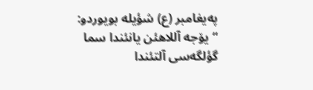پەیغامبر (ع) شؤیلە بویوردو: “یۆجە آللاهئن یانئندا سما گؤلگەسی آلتئندا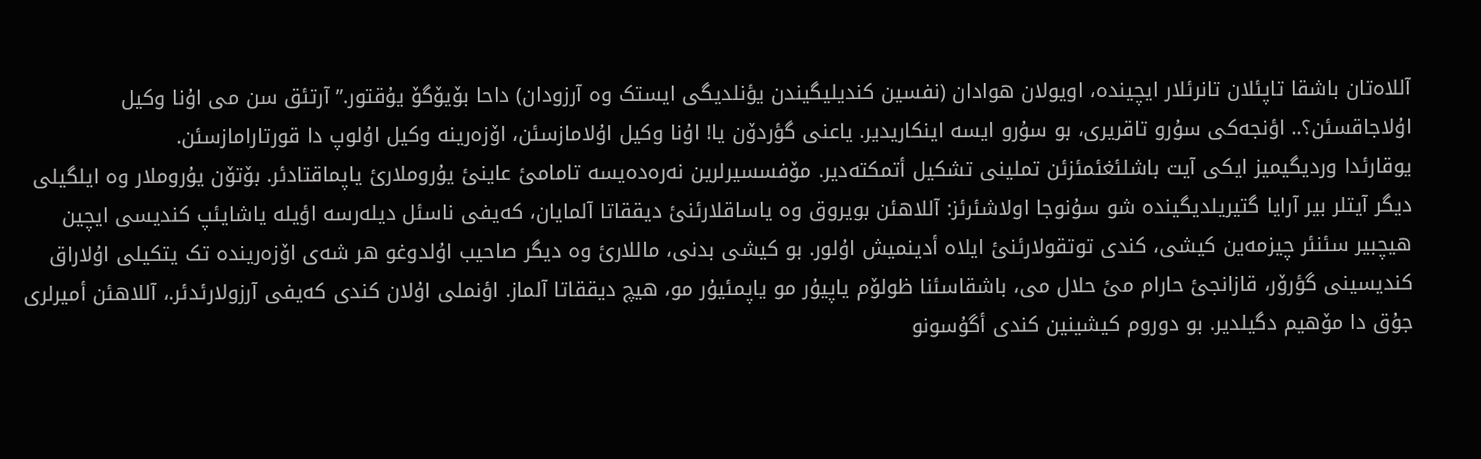آللاەتان باشقا تاپئلان تانرئلار ایچیندە، اویولان هوادان (نفسین کندیلیگیندن یؤنلدیگی ایستک وە آرزودان) داحا بۆیۆگۆ یۇقتور.” آرتئق سن می اۇنا وکیل اۇلاجاقسئن؟.. اؤنجەکی سۇرو تاقریری، بو سۇرو ایسە اینکاریدیر. یاعنی گؤردۆن یا! اۇنا وکیل اۇلامازسئن، اۆزەرینە وکیل اۇلوپ دا قورتارامازسئن.
یوقارئدا وردیگیمیز ایکی آیت باشلئغئمئزئن تملینی تشکیل أتمکتەدیر. مۆفسسیرلرین نەرەدەیسە تامامئ عاینئ یۇروملارئ یاپماقتادئر. بۆتۆن یۇروملار وە ایلگیلی دیگر آیتلر بیر آرایا گتیریلدیگیندە شو سۇنوجا اولاشئرئز: آللاهئن بویروق وە یاساقلارئنئ دیققاتا آلمایان، کەیفی ناسئل دیلەرسە اؤیلە یاشایئپ کندیسی ایچین هیچبیر سئنئر چیزمەین کیشی، کندی توتقولارئنئ ایلاە أدینمیش اۇلور. بو کیشی بدنی، ماللارئ وە دیگر صاحیب اۇلدوغو هر شەی اۆزەریندە تک یتکیلی اۇلاراق کندیسینی گؤرۆر، قازانجئ حارام مئ حلال می، باشقاسئنا ظولۆم یاپیۇر مو یاپمئیۇر مو، هیچ دیققاتا آلماز. اؤنملی اۇلان کندی کەیفی آرزولارئدئر.، آللاهئن أمیرلری جۇق دا مۆهیم دگیلدیر. بو دوروم کیشینین کندی أگۇسونو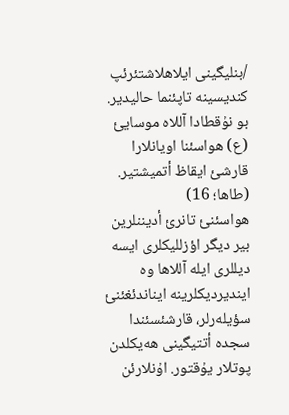/بنلیگینی ایلاهلاشتئرئپ کندیسینە تاپئنما حالیدیر. بو نۇقطادا آللاە موسایئ (ع) هواسئنا اویانلارا قارشئ ایقاظ أتمیشتیر. (طاها؛ 16)
هواسئنئ تانرئ أدیننلرین بیر دیگر اؤزللیکلری ایسە دیللری ایلە آللاها وە ایندیردیکلرینە ایناندئغئنئ سؤیلەرلر، قارشئسئندا سجدە أتتیگینی هەیکلدن پوتلار یۇقتور. اۇنلارئن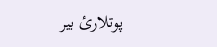پوتلارئ بیر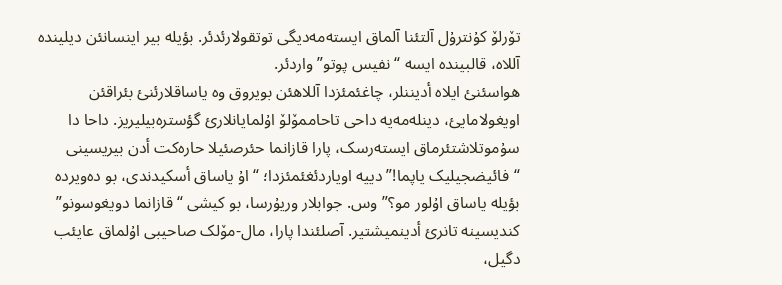تۆرلۆ کۇنترۇل آلتئنا آلماق ایستەمەدیگی توتقولارئدئر. بؤیلە بیر اینسانئن دیلیندە آللاە، قالبیندە ایسە “نفیس پوتو” واردئر.
هواسئنئ ایلاە أدیننلر، چاغئمئزدا آللاهئن بویروق وە یاساقلارئنئ بئراقئن اویغولامایئ، دینلەمەیە داحی تاحاممۆلۆ اۇلمایانلارئ گؤسترەبیلیریز. داحا دا سۇموتلاشتئرماق ایستەرسک، پارا قازانما حئرصئیلا حارەکت أدن بیریسینی “فائیضجیلیک یاپما!” دییە اویاردئغئمئزدا؛ “اۇ یاساق أسکیدندی، بو دەویردە بؤیلە یاساق اۇلور مو؟” وس. جوابلار وریۇرسا، بو کیشی “قازانما دویغوسونو” کندیسینە تانرئ أدینمیشتیر. آصلئندا پارا، مال-مۆلک صاحیبی اۇلماق عایئب دگیل،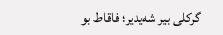گرکلی بیر شەیدیر؛ فاقاط بو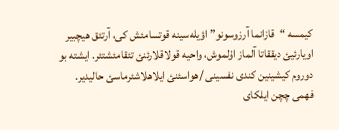کیمسە “قازانما آرزوسونو” اؤیلەسینە قوتسامئش کی، آرتئق هیچبیر اویارئیئ دیققاتا آلماز اۇلموش، واحیە قولاقلارئنئ تئقامئشتئر. ایشتە بو دوروم کیشینین کندی نفسینی /هواسئنئ ایلاهلاشئرماسئ حالیدیر.
فهمی چچن ایلکای